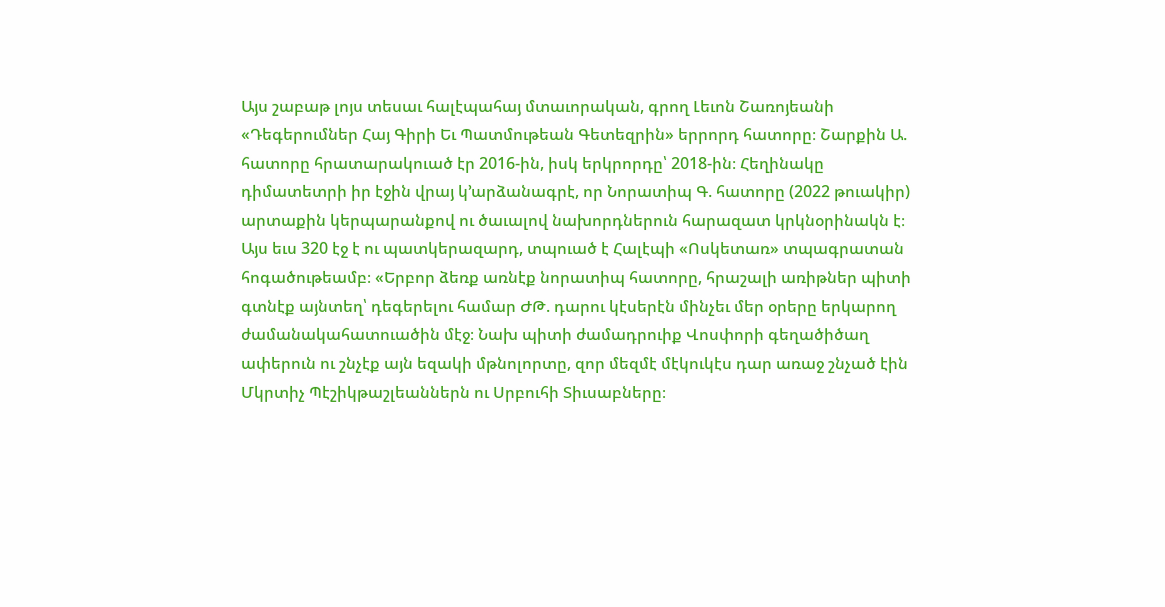Այս շաբաթ լոյս տեսաւ հալէպահայ մտաւորական, գրող Լեւոն Շառոյեանի «Դեգերումներ Հայ Գիրի Եւ Պատմութեան Գետեզրին» երրորդ հատորը։ Շարքին Ա. հատորը հրատարակուած էր 2016-ին, իսկ երկրորդը՝ 2018-ին։ Հեղինակը դիմատետրի իր էջին վրայ կ՚արձանագրէ, որ Նորատիպ Գ. հատորը (2022 թուակիր) արտաքին կերպարանքով ու ծաւալով նախորդներուն հարազատ կրկնօրինակն է։ Այս եւս 320 էջ է ու պատկերազարդ, տպուած է Հալէպի «Ոսկետառ» տպագրատան հոգածութեամբ։ «Երբոր ձեռք առնէք նորատիպ հատորը, հրաշալի առիթներ պիտի գտնէք այնտեղ՝ դեգերելու համար ԺԹ. դարու կէսերէն մինչեւ մեր օրերը երկարող ժամանակահատուածին մէջ։ Նախ պիտի ժամադրուիք Վոսփորի գեղածիծաղ ափերուն ու շնչէք այն եզակի մթնոլորտը, զոր մեզմէ մէկուկէս դար առաջ շնչած էին Մկրտիչ Պէշիկթաշլեաններն ու Սրբուհի Տիւսաբները։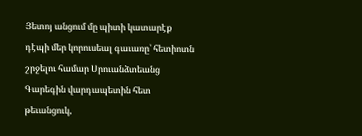Յետոյ անցում մը պիտի կատարէք դէպի մեր կորուսեալ գաւառը՝ հետիոտն շրջելու համար Սրուանձտեանց Գարեգին վարդապետին հետ թեւանցուկ,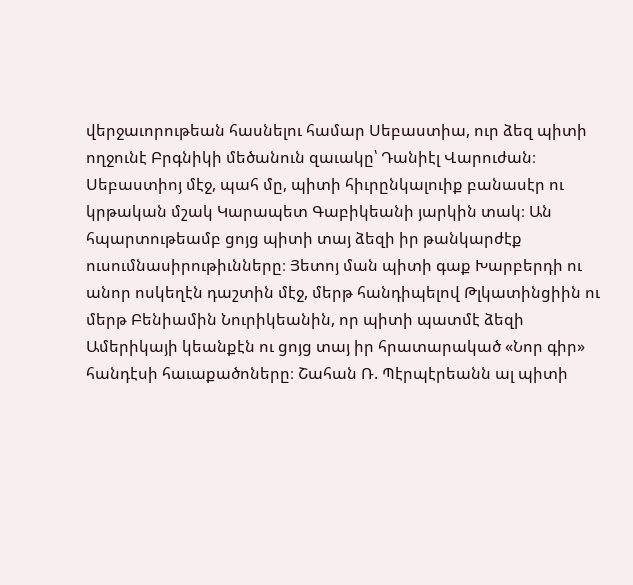վերջաւորութեան հասնելու համար Սեբաստիա, ուր ձեզ պիտի ողջունէ Բրգնիկի մեծանուն զաւակը՝ Դանիէլ Վարուժան։ Սեբաստիոյ մէջ, պահ մը, պիտի հիւրընկալուիք բանասէր ու կրթական մշակ Կարապետ Գաբիկեանի յարկին տակ։ Ան հպարտութեամբ ցոյց պիտի տայ ձեզի իր թանկարժէք ուսումնասիրութիւնները։ Յետոյ ման պիտի գաք Խարբերդի ու անոր ոսկեղէն դաշտին մէջ, մերթ հանդիպելով Թլկատինցիին ու մերթ Բենիամին Նուրիկեանին, որ պիտի պատմէ ձեզի Ամերիկայի կեանքէն ու ցոյց տայ իր հրատարակած «Նոր գիր» հանդէսի հաւաքածոները։ Շահան Ռ. Պէրպէրեանն ալ պիտի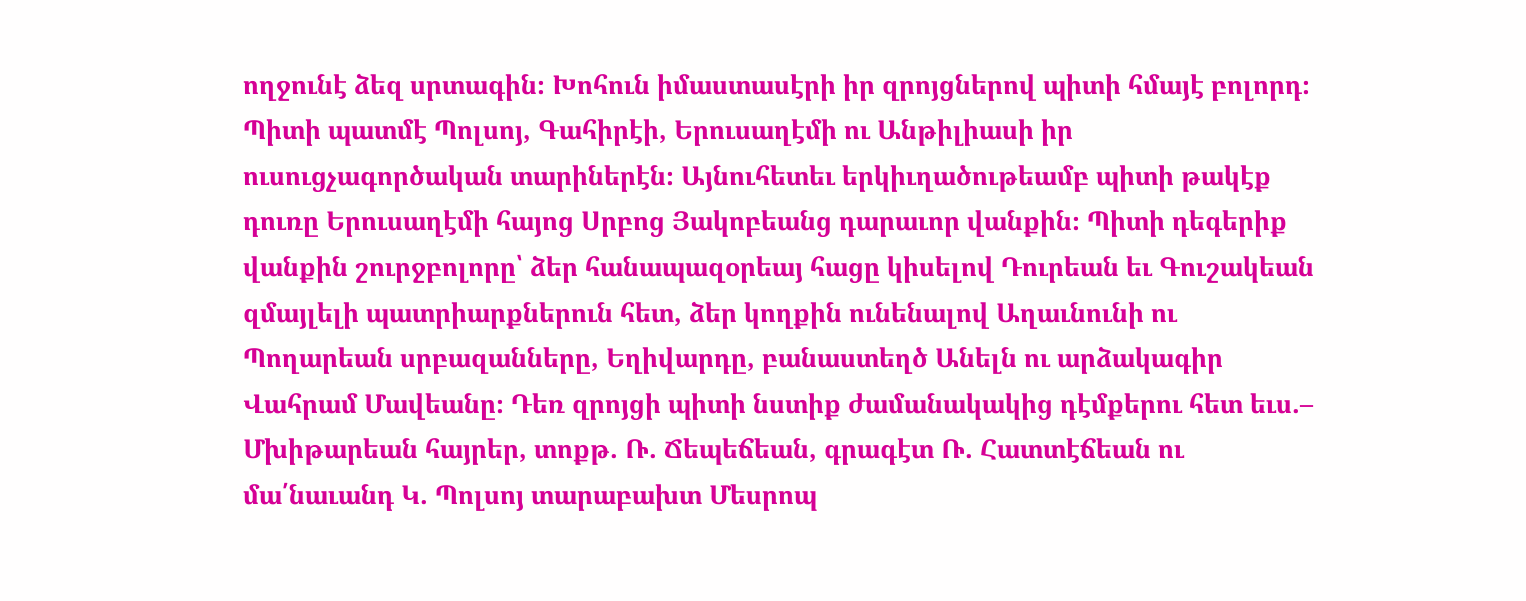ողջունէ ձեզ սրտագին։ Խոհուն իմաստասէրի իր զրոյցներով պիտի հմայէ բոլորդ։ Պիտի պատմէ Պոլսոյ, Գահիրէի, Երուսաղէմի ու Անթիլիասի իր ուսուցչագործական տարիներէն։ Այնուհետեւ երկիւղածութեամբ պիտի թակէք դուռը Երուսաղէմի հայոց Սրբոց Յակոբեանց դարաւոր վանքին։ Պիտի դեգերիք վանքին շուրջբոլորը՝ ձեր հանապազօրեայ հացը կիսելով Դուրեան եւ Գուշակեան զմայլելի պատրիարքներուն հետ, ձեր կողքին ունենալով Աղաւնունի ու Պողարեան սրբազանները, Եղիվարդը, բանաստեղծ Անելն ու արձակագիր Վահրամ Մավեանը։ Դեռ զրոյցի պիտի նստիք ժամանակակից դէմքերու հետ եւս.– Մխիթարեան հայրեր, տոքթ. Ռ. Ճեպեճեան, գրագէտ Ռ. Հատտէճեան ու մա՛նաւանդ Կ. Պոլսոյ տարաբախտ Մեսրոպ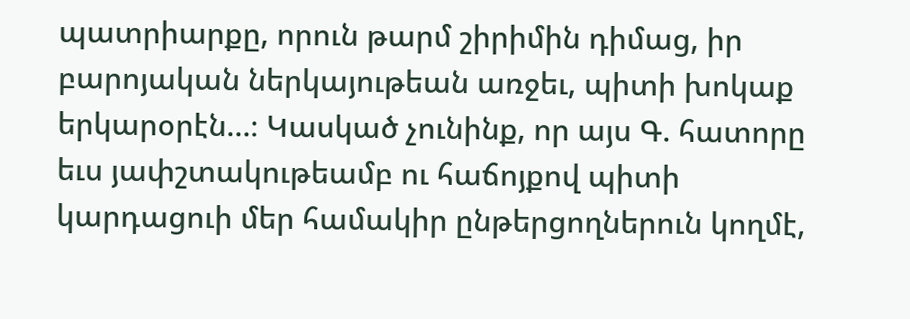պատրիարքը, որուն թարմ շիրիմին դիմաց, իր բարոյական ներկայութեան առջեւ, պիտի խոկաք երկարօրէն…։ Կասկած չունինք, որ այս Գ. հատորը եւս յափշտակութեամբ ու հաճոյքով պիտի կարդացուի մեր համակիր ընթերցողներուն կողմէ,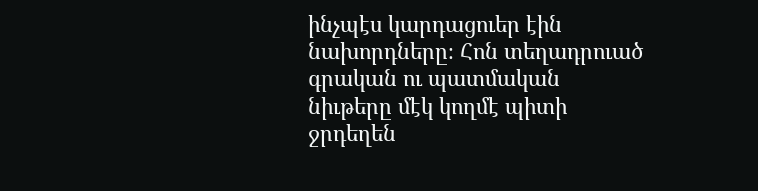ինչպէս կարդացուեր էին նախորդները։ Հոն տեղադրուած գրական ու պատմական նիւթերը մէկ կողմէ պիտի ջրդեղեն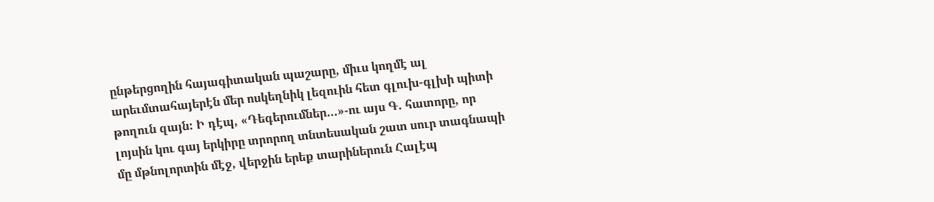ընթերցողին հայագիտական պաշարը, միւս կողմէ ալ արեւմտահայերէն մեր ոսկեղնիկ լեզուին հետ գլուխ-գլխի պիտի թողուն զայն։ Ի դէպ, «Դեգերումներ…»-ու այս Գ. հատորը, որ լոյսին կու գայ երկիրը տրորող տնտեսական շատ սուր տագնապի մը մթնոլորտին մէջ, վերջին երեք տարիներուն Հալէպ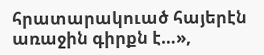հրատարակուած հայերէն առաջին գիրքն է…»,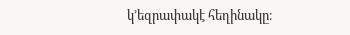կ՚եզրափակէ հեղինակը։